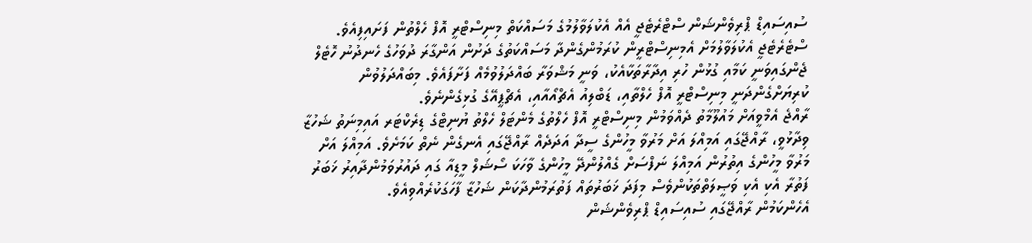ސުއިސައިޑް ޕްރިވެންޝަން ސްޓްރެޓެޖީ އެއް އެކުލަވާލުމުގެ މަސައްކަތް މިނިސްޓްރީ އޮފް ހެލްތުން ފަށައިފިއެވެ.
ސްޓެރެޓެޖީ އެކުލަވާލުމަށް އެމިނިސްޓްރީން ކުރަމުންގެންދާ މަސައްކަތުގެ ދަށުން އަންގާރަ ދުވަހުގެ ހެނދުނު ހޮޓެލް ޖެންގައިވަނީ ކަމާއި ގުޅުން ހުރި އިދާރާތަކާއެކު، ވަނީ މަޝްވަރާ ބައްދަލުވުމެއް ފަށާފައެވެ. މިބައްދަލުވުން ކުރިޔަށްގެންދަނީ މިނިސްޓްރީ އޮފް ހެލްތާއި، ޑަބްލިއު އެޗްއޯއާއި، އެޗްޕީއޭގެ ގުޅިގެންނެވެ.
ރާއްޖެ އެމްވީއަށް މައުލޫމާތު ދެއްވަމުން މިނިސްޓްރީ އޮފް ހެލްތުގެ މެންޓަލް ހެލްތު ޔުނިޓްގެ ޑިރެކްޓަރ އައިމިނަތު ޝަހުޒާ ވިދާޅުވީ، ރާއްޖޭގައި އަމިއްލަ އަށް މަރުވާ މީހުންގެ ސީދާ އަދަދެއް ރާއްޖޭގައި އެނގެން ނެތް ކަމަށެވެ. އަމިއްލަ އަށް މަރުވާ މީހުންގެ އިތުރުން އަމިއްލަ ނަފްސަށް ގެއްލުންދޭ މީހުންގެ ވާހަކަ ސޯޝަލް މީޑިއާ ގައި ދައުރުވަމުންދާއިރު ޚަބަރު ފަތުރާ އެކި އެކި ވަޞީލަތްތަކުންވެސް މިފަދަ ޚަބަރުތައް ފަތުރަމުންދާކަން ޝަހުޒާ ފާހަގަކުރެއްވިއެވެ.
އެހެންކަމުން ރާއްޖޭގައި ސުއިސައިޑް ޕްރިވެންޝަން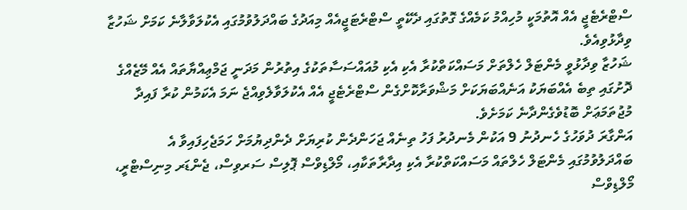ސްޓްރެޓެޖީ އެއް އޮތުމަކީ މުހިއްމު ކަމެއްގެ ގޮތުގައި ދެކޭތީ ސްޓްރެޓަޖީއެއް މިއަދުގެ ބައްދަލުވުމުގައި އެކުލަވާލާނެ ކަމަށް ޝަހުޒާ ވިދާޅުވިއެވެ.
ޝަހުޒާ ވިދާޅުވީ މެންޓަލް ހެލްތަށް މަސައްކަތްކުރާ އެކި އެކި މުއައްސަސާތަކުގެ އިތުރުން މަދަނީ ޖަމްޢިއްޔާތައް އެއް މޭޒެއްގެ ދޮށުގައި ތިބެ އެއްބަޔަކު އަނެއްބަޔަކަށް މަޝްވަރާކޮށްގެން ސްޓްރެޓެޖީ އެއް އެކުލަވާލެވިއްޖެ ނަމަ އެކަމުން ކުރާ ފައިދާ މުޖުތަމަޢަށް ބޮޑުވެގެންދާނެ ކަމަށެވެ.
އަންގާރަ ދުވަހުގެ ހެނދުނު 9 އަކުން މެނދުރު ފަހު ތިނެއް ޖަހަންދެން ކުރިޔަށް ދެންދިޔުމަށް ހަމަޖެހިފައިވާ އެ ބައްދަލުވުމުގައި މެންޓަލް ހެލްތައް މަސައްކަތްކުރާ އެކި އިދާރާތަކާއި، މޯލްޑިވްސް ޕޮލިސް ސަރވިސް، ޖެންޑަރ މިނިސްޓްރީ، މޯލްޑިވްސް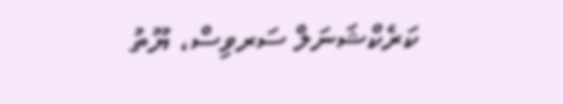ކަރެކްޝަނަލް ސަރވިސް، ޔޫތު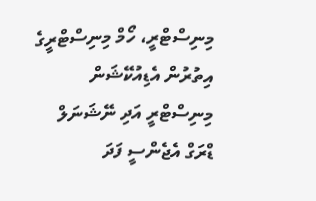މިނިސްޓްރީ، ހޯމް މިނިސްޓްރީގެ އިތުރުން އެޑިއުކޭޝަން މިނިސްޓްރީ އަދި ނޭޝަނަލް ޑްރަގް އެޖެންސީ ފަދަ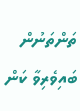ތަންތަނުން ބައިވެރިވާ ކަން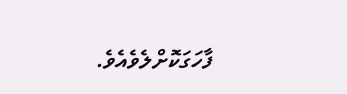ފާހަގަކޮށްލެވެއެވެ.